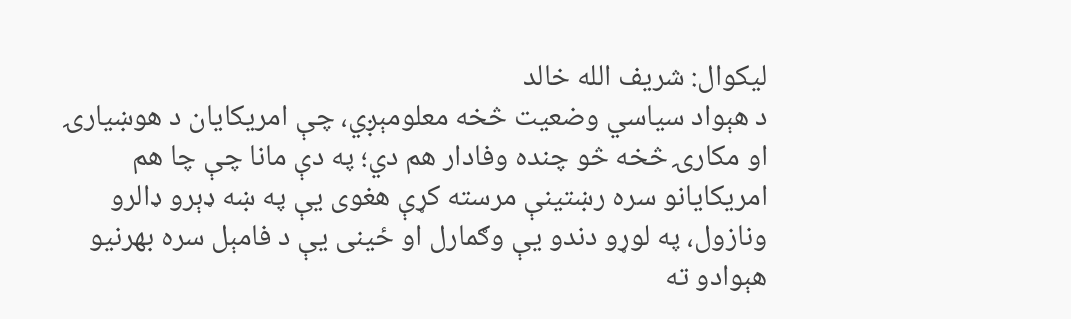لیکوال: شریف الله خالد
د هېواد سیاسي وضعیت څخه معلومېږي، چې امریکایان د هوښیارۍ او مکارۍ څخه څو چنده وفادار هم دي؛ په دې مانا چې چا هم امریکایانو سره رښتینې مرسته کړې هغوی یې په ښه ډېرو ډالرو ونازول، په لوړو دندو یې وګمارل او ځینی یې د فامېل سره بهرنیو هېوادو ته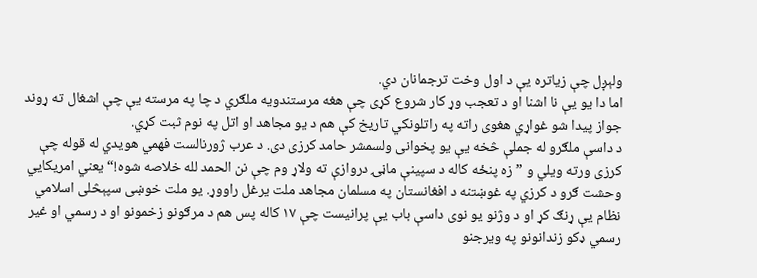ولېږل چې زیاتره یې د اول وخت ترجمانان دي.
اما دا یو یې نا اشنا او د تعجب وړ کار شروع کړی چې هغه مرستندویه ملګري د چا په مرسته یې چې اشغال ته ړوند جواز پیدا شو غواړي هغوی راته په راتلونکي تاریخ کې هم د یو مجاهد او اتل په نوم ثبت کړي.
د داسې ملګرو له جملې څخه یې یو پخوانی ولسمشر حامد کرزی دی. د عرب ژورنالست فهمي هویدي له قوله چې کرزی ورته ویلي و ”زه پنځه کاله د سپینې ماڼۍ دروازې ته ولاړ وم چې نن الحمد لله خلاصه شوه!“ یعني امریکایي وحشت ګرو د کرزي په غوښتنه د افغانستان په مسلمان مجاهد ملت یرغل راووړ. یو ملت خوښی سپېڅلی اسلامي نظام یې ړنګ کړ او د وژنو یو نوی داسې باب یې پرانیست چې ۱۷ کاله پس هم د مرګونو زخمونو او د رسمي او غیر رسمي ډکو زندانونو په ویرجنو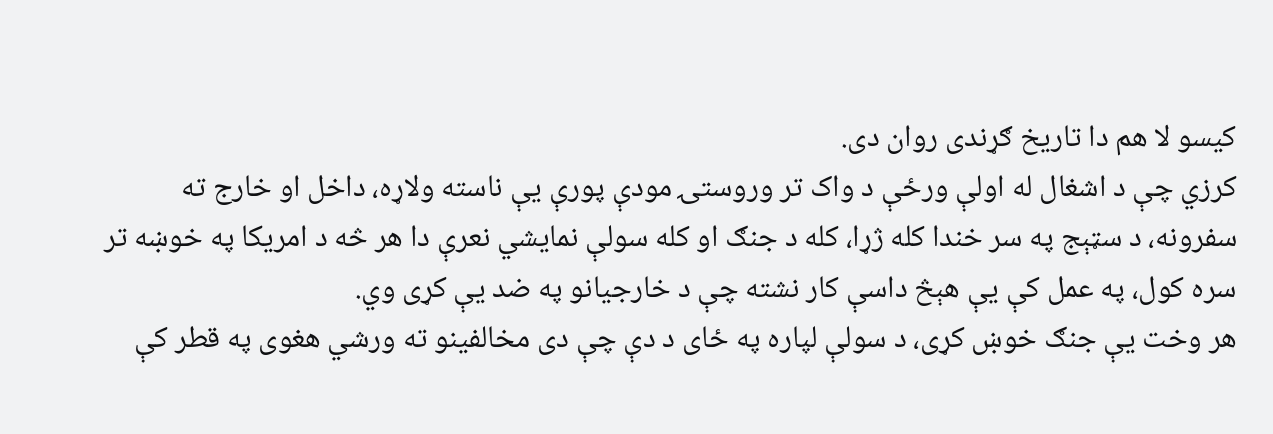کیسو لا هم دا تاریخ ګړندی روان دی.
کرزي چې د اشغال له اولې ورځې د واک تر وروستۍ مودې پورې یې ناسته ولاړه، داخل او خارج ته سفرونه، د سټېج په سر خندا کله ژړا، کله د جنګ او کله سولې نمایشي نعرې دا هر څه د امریکا په خوښه تر سره کول، په عمل کې یې هېڅ داسې کار نشته چې د خارجیانو په ضد یې کړی وي.
هر وخت یې جنګ خوښ کړی، د سولې لپاره په ځای د دې چې دی مخالفینو ته ورشي هغوی په قطر کې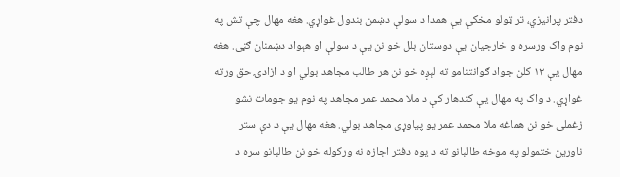دفتر پرانیزي، تر ټولو مخکې یې همدا د سولې دښمن بندول غواړي. هغه مهال چې تش په نوم واک ورسره و خارجیان یې دوستان بلل خو نن یې د سولې او هېواد دښمنان ګڼی. هغه مهال یې ۱۲ کلن جواد ګوانتنامو ته لېږه خو نن هر طالب مجاهد بولي او د ازادۍ حق ورته غواړي. د واک په مهال یې کندهار کې د ملا محمد عمر مجاهد په نوم یو جومات نشو زغملی خو نن هماغه ملا محمد عمر یو پیاوړی مجاهد بولي. هغه مهال یې د دې ستر ناورین ختمولو په موخه طالبانو ته د یوه دفتر اجازه نه ورکوله خو نن طالبانو سره د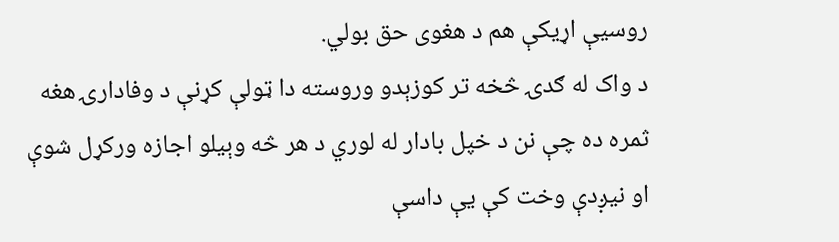روسیې اړیکې هم د هغوی حق بولي.
د واک له ګدۍ څخه تر کوزېدو وروسته دا ټولې کړنې د وفادارۍ هغه ثمره ده چې نن د خپل بادار له لوري د هر څه وېيلو اجازه ورکړل شوې او نيږدې وخت کې یې داسې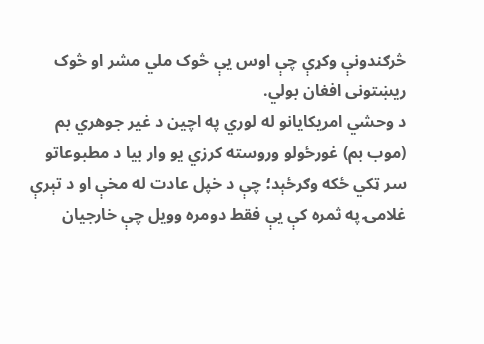څرګندونې وکړې چې اوس یې څوک ملي مشر او څوک ریښتونی افغان بولي.
د وحشي امریکایانو له لوري په اچین د غیر جوهري بم (موب بم) غورځولو وروسته کرزي یو وار بیا د مطبوعاتو سر ټکي ځکه وګرځېد؛ چې د خپل عادت له مخې او د تېرې غلامۍ په ثمره کې یې فقط دومره وویل چې خارجیان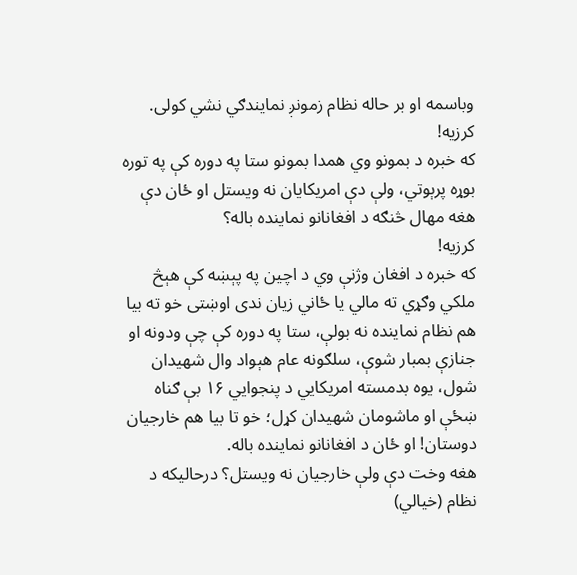وباسمه او بر حاله نظام زمونږ نمایندګي نشي کولی.
کرزیه!
که خبره د بمونو وي همدا بمونو ستا په دوره کې په توره بوړه پرېوتي، ولې دې امریکایان نه ویستل او ځان دې هغه مهال څنګه د افغانانو نماینده باله؟
کرزیه!
که خبره د افغان وژنې وي د اچین په پېښه کې هېڅ ملکي وګړي ته مالي یا ځاني زیان ندی اوښتی خو ته بیا هم نظام نماینده نه بولې، ستا په دوره کې چې ودونه او جنازې بمبار شوې، سلګونه عام هېواد وال شهیدان شول، یوه بدمسته امریکایي د پنجوايي ۱۶ بې ګناه ښځې او ماشومان شهیدان کړل؛ خو تا بیا هم خارجیان دوستان! او ځان د افغانانو نماینده باله.
هغه وخت دې ولې خارجیان نه ویستل؟ درحالیکه د نظام (خیالي)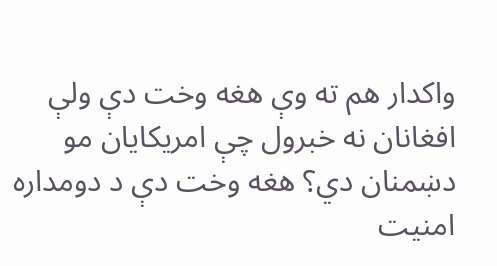واکدار هم ته وې هغه وخت دې ولې افغانان نه خبرول چې امریکایان مو دښمنان دي؟ هغه وخت دې د دومداره امنیت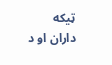ټیکه داران او د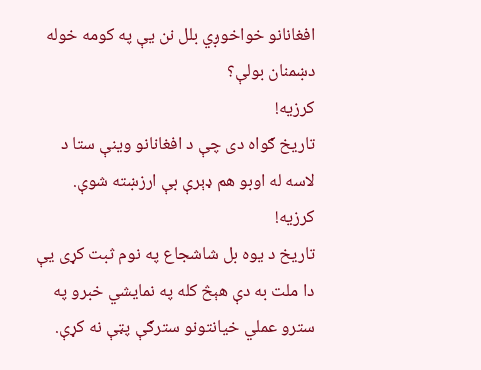افغانانو خواخوږي بلل نن یې په کومه خوله دښمنان بولې؟
کرزیه!
تاریخ ګواه دی چې د افغانانو وینې ستا د لاسه له اوبو هم ډېرې بې ارزښته شوې.
کرزیه!
تاریخ د یوه بل شاشجاع په نوم ثبت کړی یې دا ملت به دې هېڅ کله په نمایشي خبرو په سترو عملي خیانتونو سترګې پټې نه کړې.